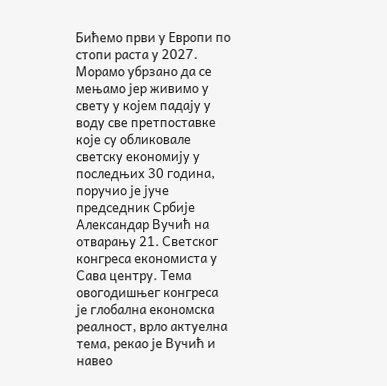Бићемо први у Европи по стопи раста у 2027.
Морамо убрзано да се мењамо јер живимо у свету у којем падају у воду све претпоставке које су обликовале светску економију у последњих 30 година, поручио је јуче председник Србије Александар Вучић на отварању 21. Светског конгреса економиста у Сава центру. Тема овогодишњег конгреса је глобална економска реалност, врло актуелна тема, рекао је Вучић и навео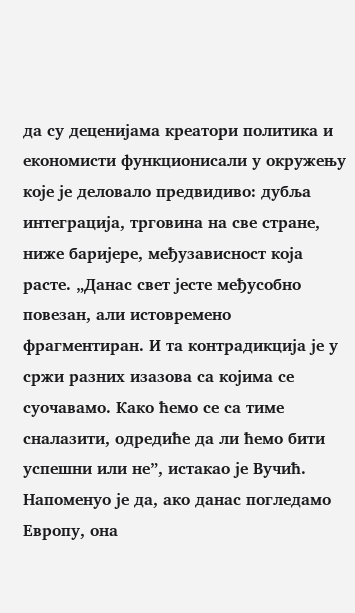да су деценијама креатори политика и економисти функционисали у окружењу које је деловало предвидиво: дубља интеграција, трговина на све стране, ниже баријере, међузависност која расте. „Данас свет јесте међусобно повезан, али истовремено фрагментиран. И та контрадикција је у сржи разних изазова са којима се суочавамо. Како ћемо се са тиме сналазити, одредиће да ли ћемо бити успешни или не”, истакао је Вучић.
Напоменуо је да, ако данас погледамо Европу, она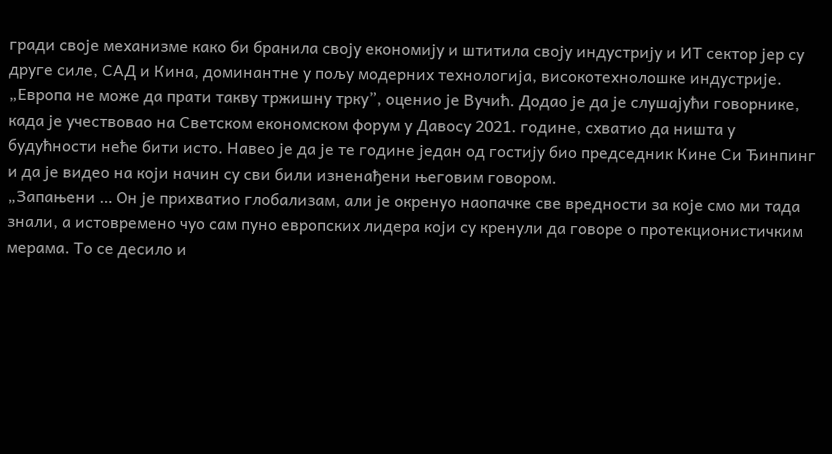гради своје механизме како би бранила своју економију и штитила своју индустрију и ИТ сектор јер су друге силе, САД и Кина, доминантне у пољу модерних технологија, високотехнолошке индустрије. „Европа не може да прати такву тржишну трку”, оценио је Вучић. Додао је да је слушајући говорнике, када је учествовао на Светском економском форум у Давосу 2021. године, схватио да ништа у будућности неће бити исто. Навео је да је те године један од гостију био председник Кине Си Ђинпинг и да је видео на који начин су сви били изненађени његовим говором.
„Запањени … Он је прихватио глобализам, али је окренуо наопачке све вредности за које смо ми тада знали, а истовремено чуо сам пуно европских лидера који су кренули да говоре о протекционистичким мерама. То се десило и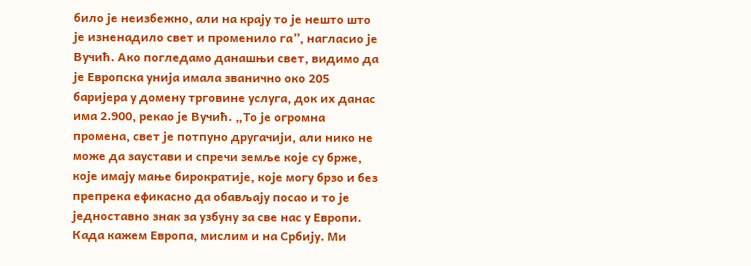било је неизбежно, али на крају то је нешто што је изненадило свет и променило га”, нагласио је Вучић. Ако погледамо данашњи свет, видимо да је Европска унија имала званично око 205 баријера у домену трговине услуга, док их данас има 2.900, рекао је Вучић. „То је огромна промена, свет је потпуно другачији, али нико не може да заустави и спречи земље које су брже, које имају мање бирократије, које могу брзо и без препрека ефикасно да обављају посао и то је једноставно знак за узбуну за све нас у Европи. Када кажем Европа, мислим и на Србију. Ми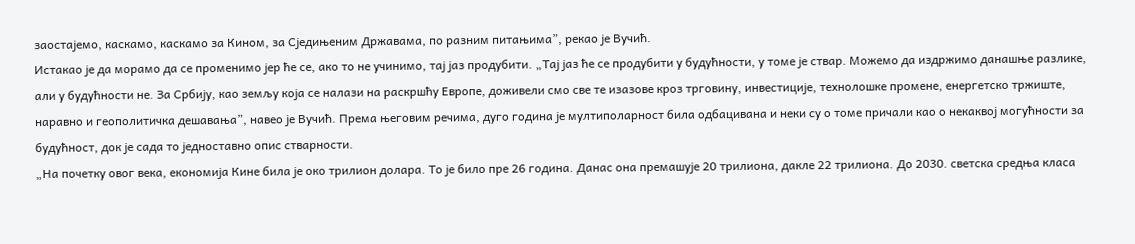заостајемо, каскамо, каскамо за Кином, за Сједињеним Државама, по разним питањима”, рекао је Вучић.
Истакао је да морамо да се променимо јер ће се, ако то не учинимо, тај јаз продубити. „Тај јаз ће се продубити у будућности, у томе је ствар. Можемо да издржимо данашње разлике, али у будућности не. За Србију, као земљу која се налази на раскршћу Европе, доживели смо све те изазове кроз трговину, инвестиције, технолошке промене, енергетско тржиште, наравно и геополитичка дешавања”, навео је Вучић. Према његовим речима, дуго година је мултиполарност била одбацивана и неки су о томе причали као о некаквој могућности за будућност, док је сада то једноставно опис стварности.
„На почетку овог века, економија Кине била је око трилион долара. То је било пре 26 година. Данас она премашује 20 трилиона, дакле 22 трилиона. До 2030. светска средња класа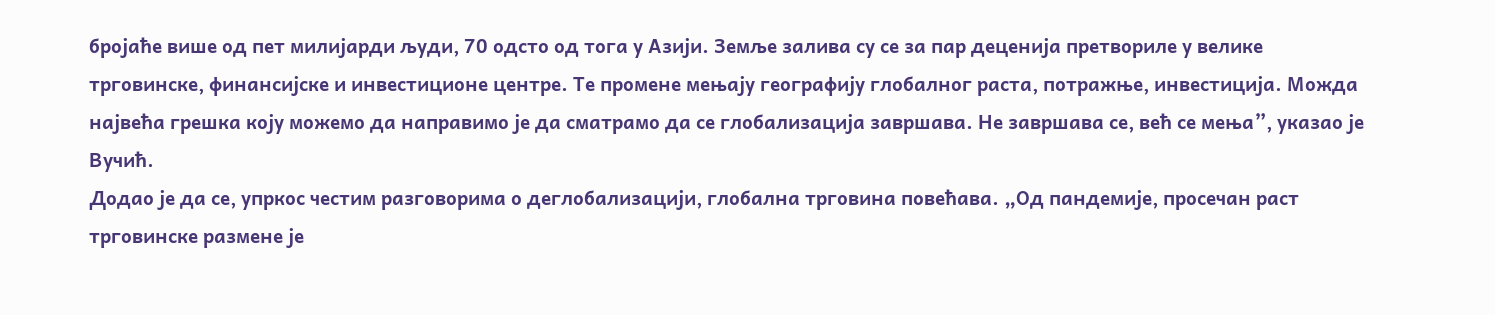бројаће више од пет милијарди људи, 70 одсто од тога у Азији. Земље залива су се за пар деценија претвориле у велике трговинске, финансијске и инвестиционе центре. Те промене мењају географију глобалног раста, потражње, инвестиција. Можда највећа грешка коју можемо да направимо је да сматрамо да се глобализација завршава. Не завршава се, већ се мења”, указао је Вучић.
Додао је да се, упркос честим разговорима о деглобализацији, глобална трговина повећава. „Од пандемије, просечан раст трговинске размене је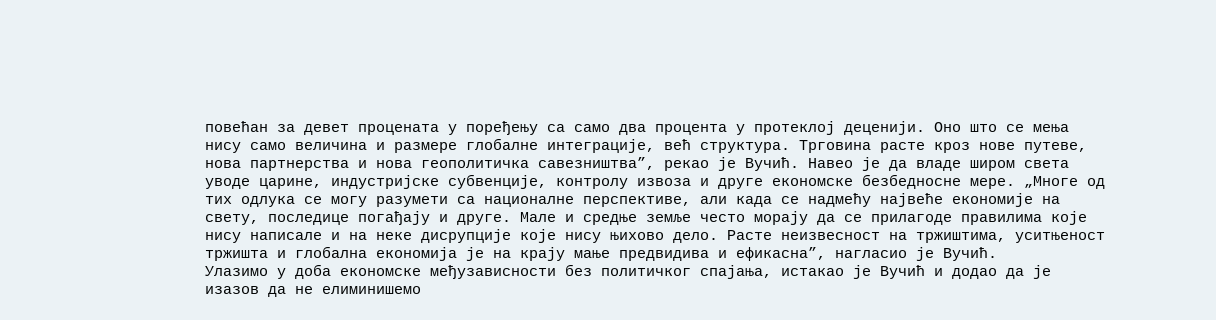повећан за девет процената у поређењу са само два процента у протеклој деценији. Оно што се мења нису само величина и размере глобалне интеграције, већ структура. Трговина расте кроз нове путеве, нова партнерства и нова геополитичка савезништва”, рекао је Вучић. Навео је да владе широм света уводе царине, индустријске субвенције, контролу извоза и друге економске безбедносне мере. „Многе од тих одлука се могу разумети са националне перспективе, али када се надмећу највеће економије на свету, последице погађају и друге. Мале и средње земље често морају да се прилагоде правилима које нису написале и на неке дисрупције које нису њихово дело. Расте неизвесност на тржиштима, уситњеност тржишта и глобална економија је на крају мање предвидива и ефикасна”, нагласио је Вучић.
Улазимо у доба економске међузависности без политичког спајања, истакао је Вучић и додао да је изазов да не елиминишемо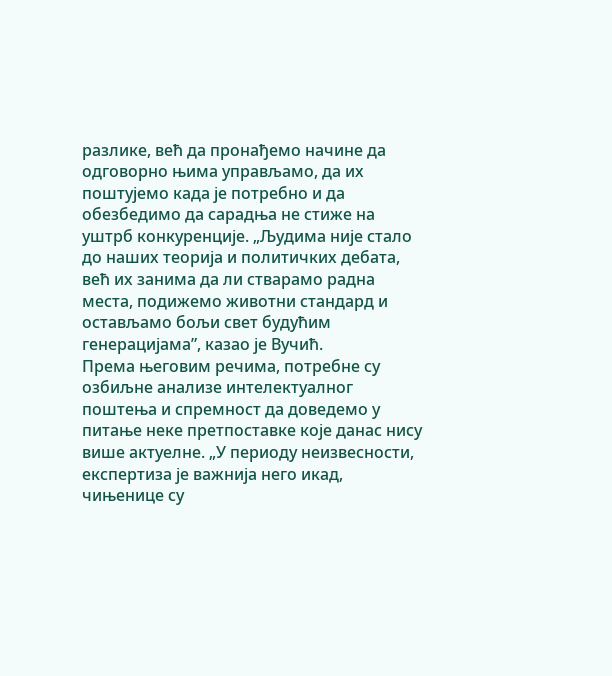разлике, већ да пронађемо начине да одговорно њима управљамо, да их поштујемо када је потребно и да обезбедимо да сарадња не стиже на уштрб конкуренције. „Људима није стало до наших теорија и политичких дебата, већ их занима да ли стварамо радна места, подижемо животни стандард и остављамо бољи свет будућим генерацијама”, казао је Вучић.
Према његовим речима, потребне су озбиљне анализе интелектуалног поштења и спремност да доведемо у питање неке претпоставке које данас нису више актуелне. „У периоду неизвесности, експертиза је важнија него икад, чињенице су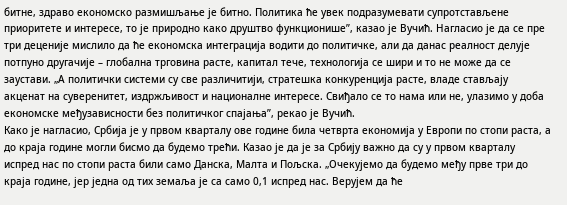битне, здраво економско размишљање је битно. Политика ће увек подразумевати супротстављене приоритете и интересе, то је природно како друштво функционише”, казао је Вучић. Нагласио је да се пре три деценије мислило да ће економска интеграција водити до политичке, али да данас реалност делује потпуно другачије – глобална трговина расте, капитал тече, технологија се шири и то не може да се заустави. „А политички системи су све различитији, стратешка конкуренција расте, владе стављају акценат на суверенитет, издржљивост и националне интересе. Свиђало се то нама или не, улазимо у доба економске међузависности без политичког спајања”, рекао је Вучић.
Како је нагласио, Србија је у првом кварталу ове године била четврта економија у Европи по стопи раста, а до краја године могли бисмо да будемо трећи. Казао је да је за Србију важно да су у првом кварталу испред нас по стопи раста били само Данска, Малта и Пољска. „Очекујемо да будемо међу прве три до краја године, јер једна од тих земаља је са само 0,1 испред нас. Верујем да ће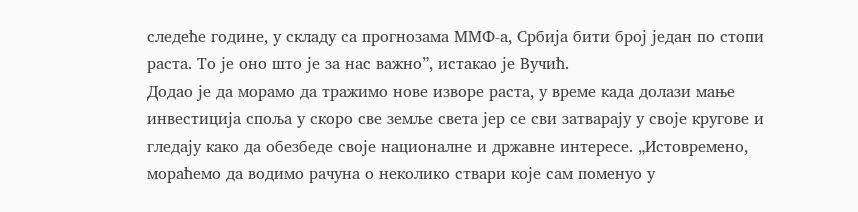следеће године, у складу са прогнозама ММФ-а, Србија бити број један по стопи раста. То је оно што је за нас важно”, истакао је Вучић.
Додао је да морамо да тражимо нове изворе раста, у време када долази мање инвестиција споља у скоро све земље света јер се сви затварају у своје кругове и гледају како да обезбеде своје националне и државне интересе. „Истовремено, мораћемо да водимо рачуна о неколико ствари које сам поменуо у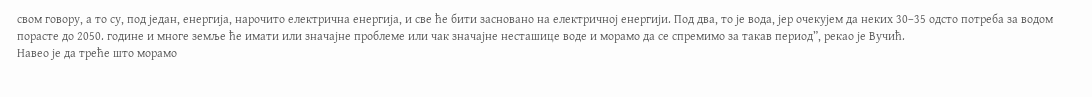свом говору, а то су, под један, енергија, нарочито електрична енергија, и све ће бити засновано на електричној енергији. Под два, то је вода, јер очекујем да неких 30–35 одсто потреба за водом порасте до 2050. године и многе земље ће имати или значајне проблеме или чак значајне несташице воде и морамо да се спремимо за такав период”, рекао је Вучић.
Навео је да треће што морамо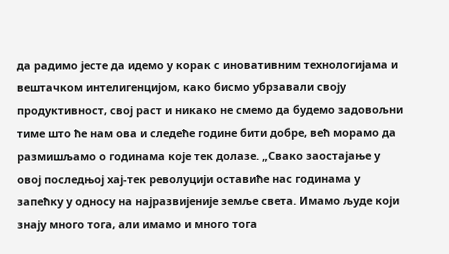да радимо јесте да идемо у корак с иновативним технологијама и вештачком интелигенцијом, како бисмо убрзавали своју продуктивност, свој раст и никако не смемо да будемо задовољни тиме што ће нам ова и следеће године бити добре, већ морамо да размишљамо о годинама које тек долазе. „Свако заостајање у овој последњој хај-тек револуцији оставиће нас годинама у запећку у односу на најразвијеније земље света. Имамо људе који знају много тога, али имамо и много тога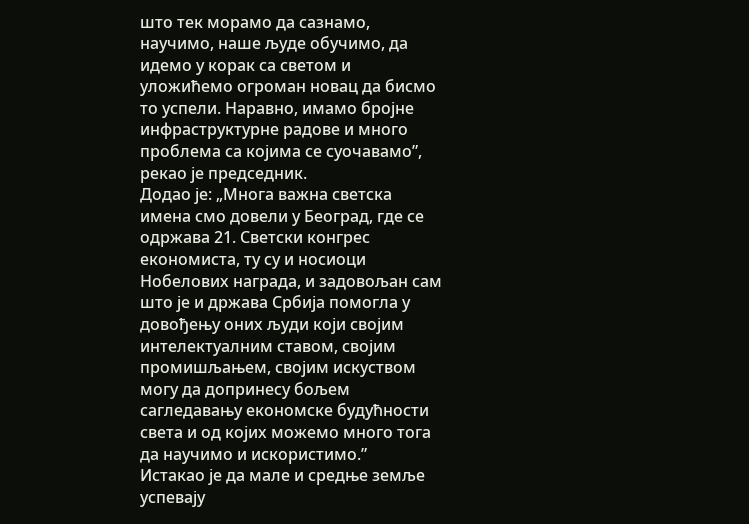што тек морамо да сазнамо, научимо, наше људе обучимо, да идемо у корак са светом и уложићемо огроман новац да бисмо то успели. Наравно, имамо бројне инфраструктурне радове и много проблема са којима се суочавамо”, рекао је председник.
Додао је: „Многа важна светска имена смо довели у Београд, где се одржава 21. Светски конгрес економиста, ту су и носиоци Нобелових награда, и задовољан сам што је и држава Србија помогла у довођењу оних људи који својим интелектуалним ставом, својим промишљањем, својим искуством могу да допринесу бољем сагледавању економске будућности света и од којих можемо много тога да научимо и искористимо.”
Истакао је да мале и средње земље успевају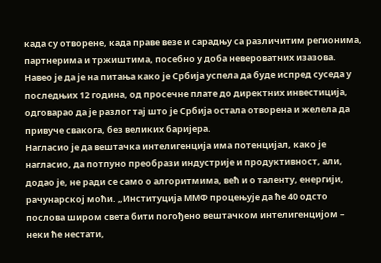када су отворене, када праве везе и сарадњу са различитим регионима, партнерима и тржиштима, посебно у доба невероватних изазова. Навео је да је на питања како је Србија успела да буде испред суседа у последњих 12 година, од просечне плате до директних инвестиција, одговарао да је разлог тај што је Србија остала отворена и желела да привуче свакога, без великих баријера.
Нагласио је да вештачка интелигенција има потенцијал, како је нагласио, да потпуно преобрази индустрије и продуктивност, али, додао је, не ради се само о алгоритмима, већ и о таленту, енергији, рачунарској моћи. „Институција ММФ процењује да ће 40 одсто послова широм света бити погођено вештачком интелигенцијом – неки ће нестати,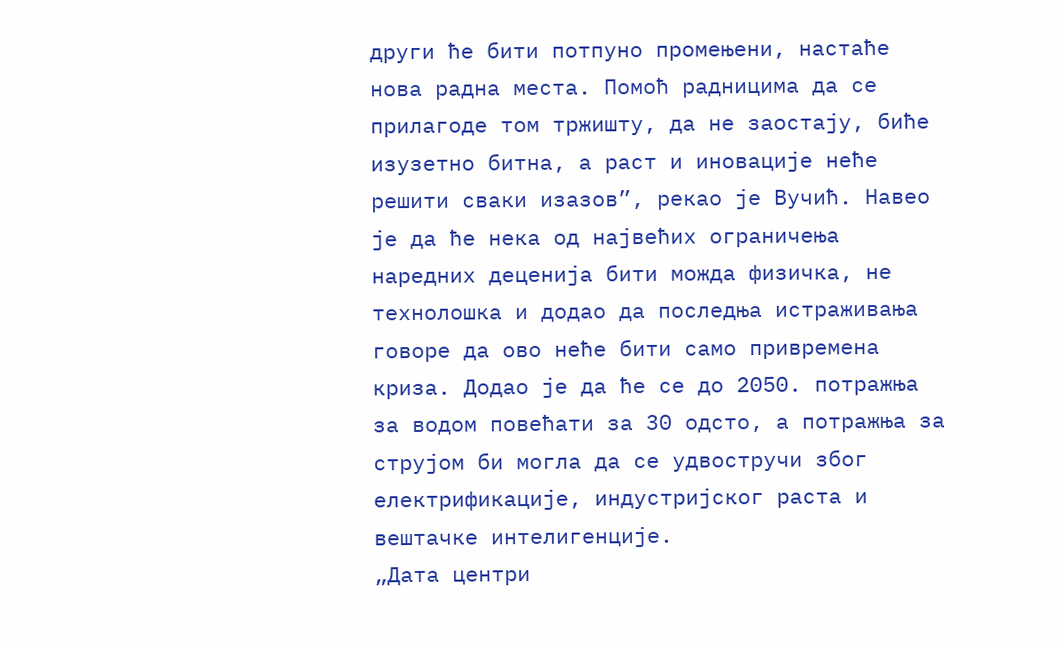други ће бити потпуно промењени, настаће нова радна места. Помоћ радницима да се прилагоде том тржишту, да не заостају, биће изузетно битна, а раст и иновације неће решити сваки изазов”, рекао је Вучић. Навео је да ће нека од највећих ограничења наредних деценија бити можда физичка, не технолошка и додао да последња истраживања говоре да ово неће бити само привремена криза. Додао је да ће се до 2050. потражња за водом повећати за 30 одсто, а потражња за струјом би могла да се удвостручи због електрификације, индустријског раста и вештачке интелигенције.
„Дата центри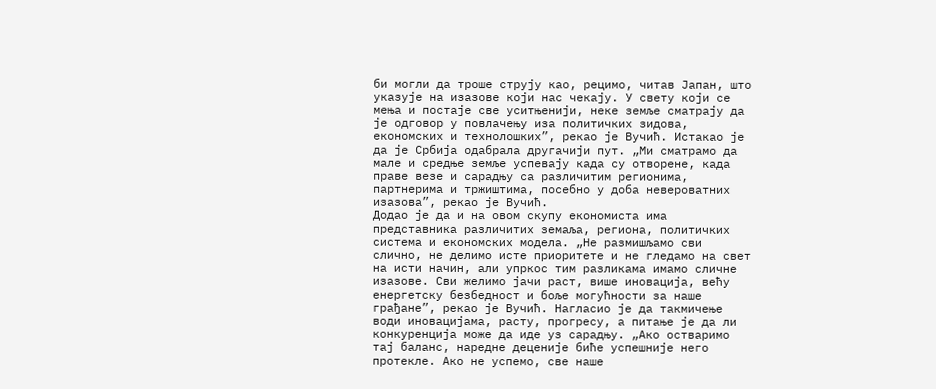би могли да троше струју као, рецимо, читав Јапан, што указује на изазове који нас чекају. У свету који се мења и постаје све уситњенији, неке земље сматрају да је одговор у повлачењу иза политичких зидова, економских и технолошких”, рекао је Вучић. Истакао је да је Србија одабрала другачији пут. „Ми сматрамо да мале и средње земље успевају када су отворене, када праве везе и сарадњу са различитим регионима, партнерима и тржиштима, посебно у доба невероватних изазова”, рекао је Вучић.
Додао је да и на овом скупу економиста има представника различитих земаља, региона, политичких система и економских модела. „Не размишљамо сви слично, не делимо исте приоритете и не гледамо на свет на исти начин, али упркос тим разликама имамо сличне изазове. Сви желимо јачи раст, више иновација, већу енергетску безбедност и боље могућности за наше грађане”, рекао је Вучић. Нагласио је да такмичење води иновацијама, расту, прогресу, а питање је да ли конкуренција може да иде уз сарадњу. „Ако остваримо тај баланс, наредне деценије биће успешније него протекле. Ако не успемо, све наше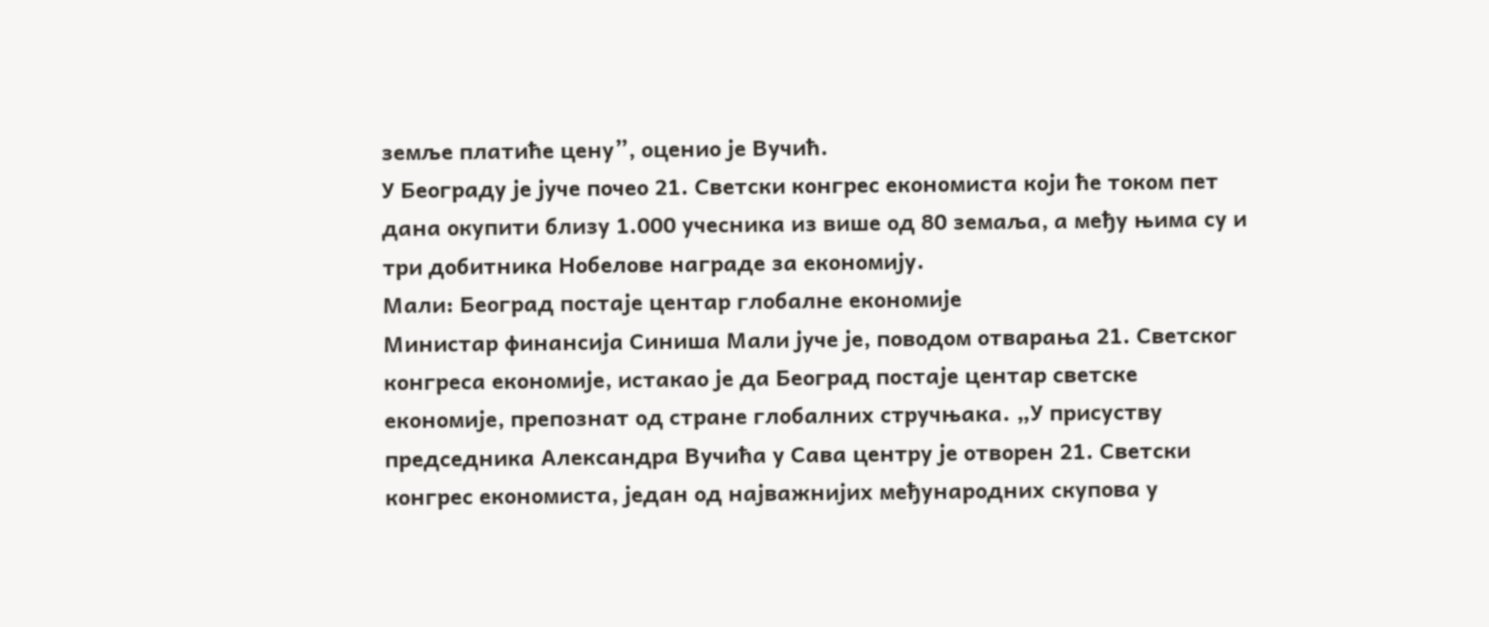земље платиће цену”, оценио је Вучић.
У Београду је јуче почео 21. Светски конгрес економиста који ће током пет дана окупити близу 1.000 учесника из више од 80 земаља, а међу њима су и три добитника Нобелове награде за економију.
Мали: Београд постаје центар глобалне економије
Министар финансија Синиша Мали јуче је, поводом отварања 21. Светског конгреса економије, истакао је да Београд постаје центар светске економије, препознат од стране глобалних стручњака. „У присуству председника Александра Вучића у Сава центру је отворен 21. Светски конгрес економиста, један од најважнијих међународних скупова у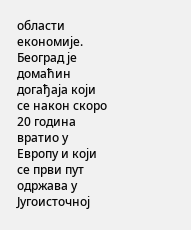области економије. Београд је домаћин догађаја који се након скоро 20 година вратио у Европу и који се први пут одржава у Југоисточној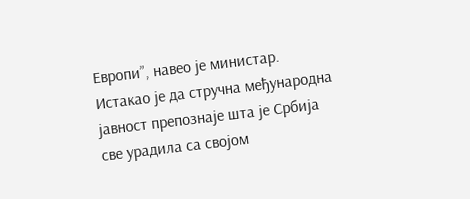Европи”, навео је министар. Истакао је да стручна међународна јавност препознаје шта је Србија све урадила са својом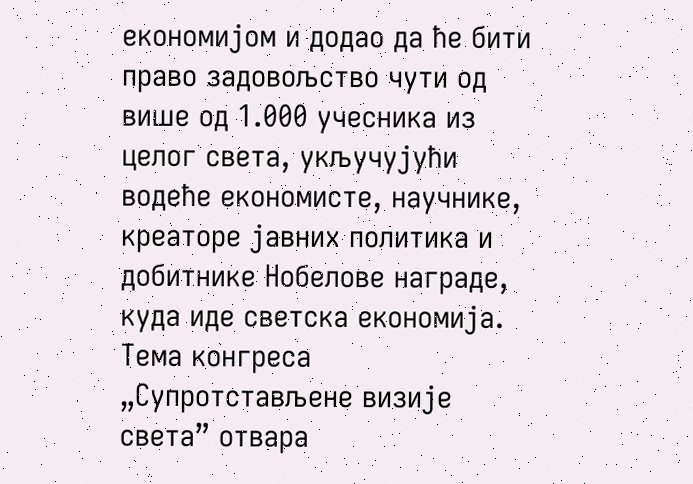економијом и додао да ће бити право задовољство чути од више од 1.000 учесника из целог света, укључујући водеће економисте, научнике, креаторе јавних политика и добитнике Нобелове награде, куда иде светска економија.
Тема конгреса „Супротстављене визије света” отвара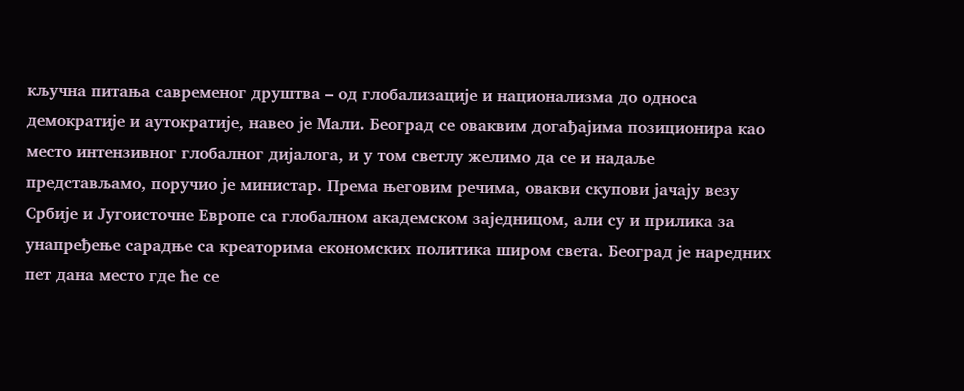кључна питања савременог друштва – од глобализације и национализма до односа демократије и аутократије, навео је Мали. Београд се оваквим догађајима позиционира као место интензивног глобалног дијалога, и у том светлу желимо да се и надаље представљамо, поручио је министар. Према његовим речима, овакви скупови јачају везу Србије и Југоисточне Европе са глобалном академском заједницом, али су и прилика за унапређење сарадње са креаторима економских политика широм света. Београд је наредних пет дана место где ће се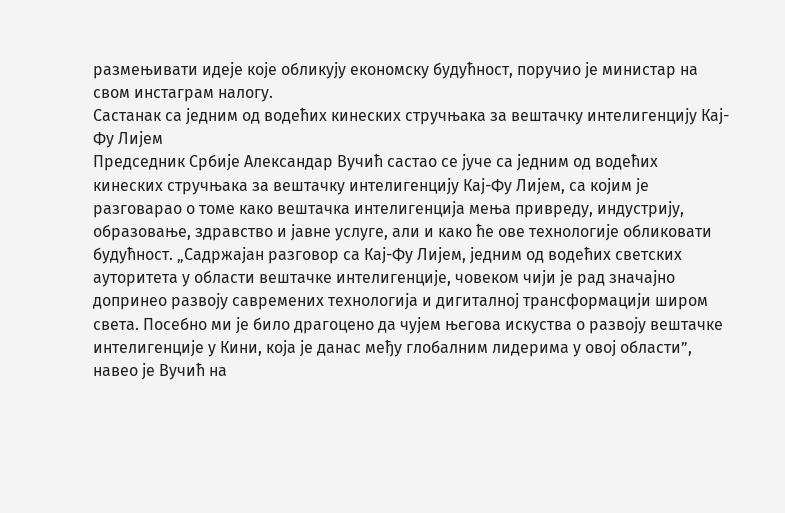размењивати идеје које обликују економску будућност, поручио је министар на свом инстаграм налогу.
Састанак са једним од водећих кинеских стручњака за вештачку интелигенцију Кај-Фу Лијем
Председник Србије Александар Вучић састао се јуче са једним од водећих кинеских стручњака за вештачку интелигенцију Кај-Фу Лијем, са којим је разговарао о томе како вештачка интелигенција мења привреду, индустрију, образовање, здравство и јавне услуге, али и како ће ове технологије обликовати будућност. „Садржајан разговор са Кај-Фу Лијем, једним од водећих светских ауторитета у области вештачке интелигенције, човеком чији је рад значајно допринео развоју савремених технологија и дигиталној трансформацији широм света. Посебно ми је било драгоцено да чујем његова искуства о развоју вештачке интелигенције у Кини, која је данас међу глобалним лидерима у овој области”, навео је Вучић на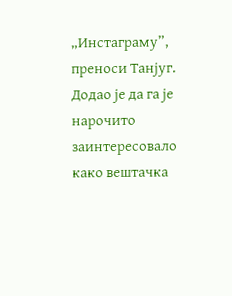„Инстаграму”, преноси Танјуг.
Додао је да га је нарочито заинтересовало како вештачка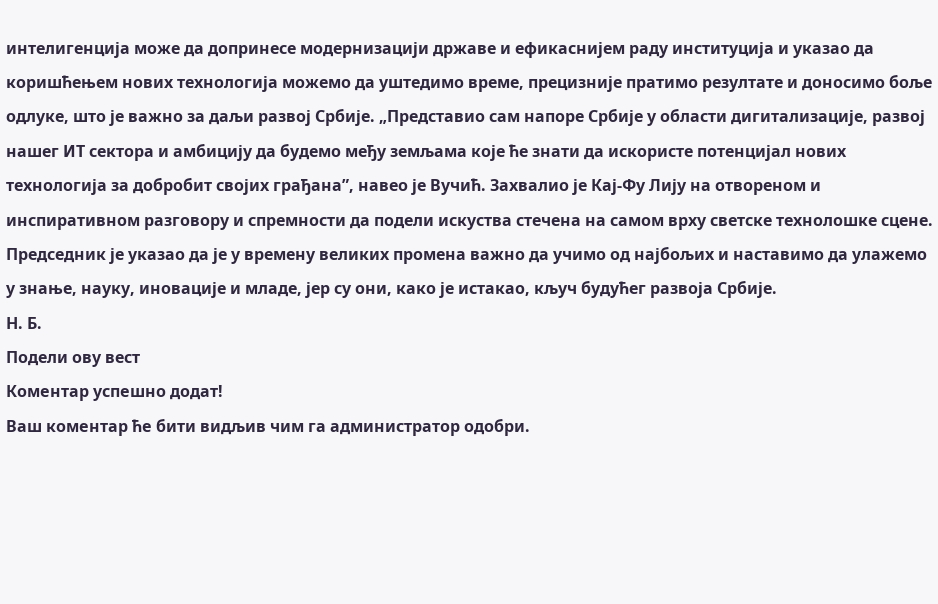интелигенција може да допринесе модернизацији државе и ефикаснијем раду институција и указао да коришћењем нових технологија можемо да уштедимо време, прецизније пратимо резултате и доносимо боље одлуке, што је важно за даљи развој Србије. „Представио сам напоре Србије у области дигитализације, развој нашег ИТ сектора и амбицију да будемо међу земљама које ће знати да искористе потенцијал нових технологија за добробит својих грађана”, навео је Вучић. Захвалио је Кај-Фу Лију на отвореном и инспиративном разговору и спремности да подели искуства стечена на самом врху светске технолошке сцене. Председник је указао да је у времену великих промена важно да учимо од најбољих и наставимо да улажемо у знање, науку, иновације и младе, јер су они, како је истакао, кључ будућег развоја Србије.
Н. Б.
Подели ову вест
Комeнтар успeшно додат!
Ваш комeнтар ћe бити видљив чим га администратор одобри.